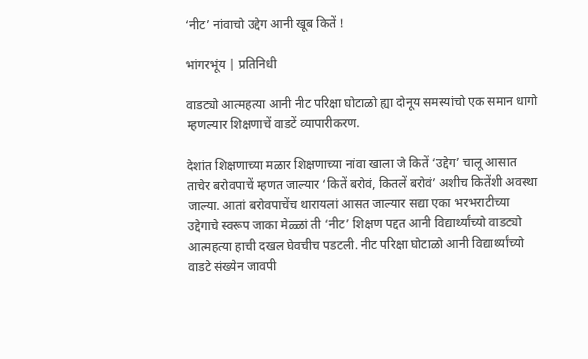‘नीट’ नांवाचो उद्देग आनी खूब कितें !

भांगरभूंय | प्रतिनिधी

वाडट्यो आत्महत्या आनी नीट परिक्षा घोटाळो ह्या दोनूय समस्यांचो एक समान धागो म्हणल्यार शिक्षणाचें वाडटें व्यापारीकरण.

देशांत शिक्षणाच्या मळार शिक्षणाच्या नांवा खाला जे कितें ‘उद्देग’ चालू आसात ताचेर बरोवपाचें म्हणत जाल्यार ‘कितें बरोवं, कितलें बरोवं’ अशीच कितेंशी अवस्था जाल्या. आतां बरोवपाचेंच थारायलां आसत जाल्यार सद्या एका भरभराटीच्या उद्देगाचे स्वरूप जाका मेळ्ळां ती ‘नीट’ शिक्षण पद्दत आनी विद्यार्थ्यांच्यो वाडट्यो आत्महत्या हाची दखल घेवचीच पडटली. नीट परिक्षा घोटाळो आनी विद्यार्थ्यांच्यो वाडटे संख्येन जावपी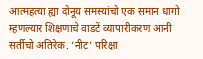आत्महत्या ह्या दोनूय समस्यांचो एक समान धागो म्हणल्यार शिक्षणाचे वाडटें व्यापारीकरण आनी सर्तीचो अतिरेक. ‘नीट’ परिक्षा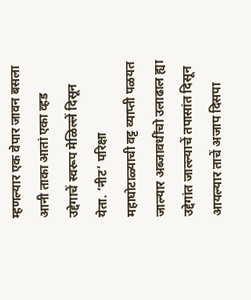म्हणल्यार एक वेपार जावन बसला आनी ताका आतां एका व्हड उद्देगाचें स्वरूप मेळिल्लें दिसून येता. ‘नीट’ परिक्षा महाघोटाळ्याची वट्ट व्याप्ती पळयत जाल्यार अब्जावधींचो उलाढाल ह्या उद्देगांत जाल्ल्याचें तपासांत दिसून आयल्यार ताचें अजाप दिसपा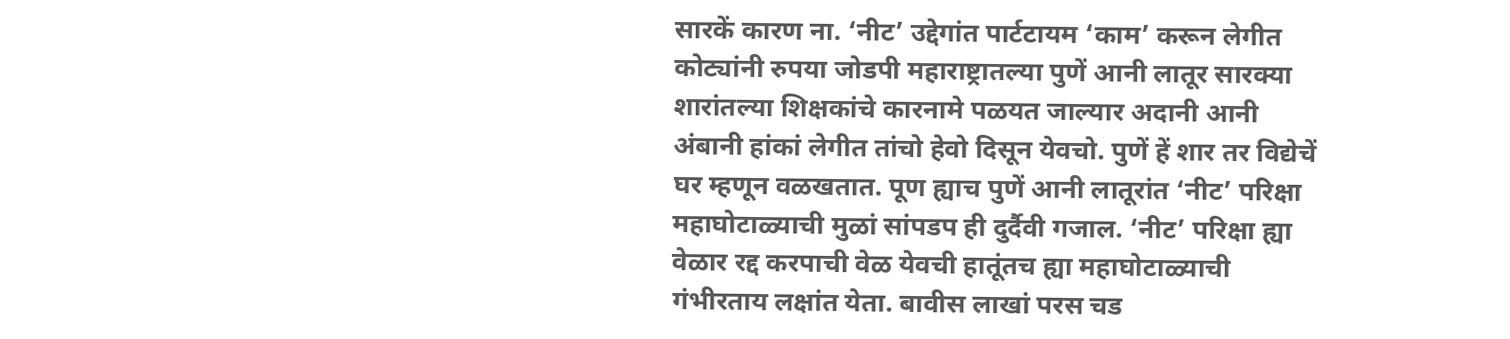सारकें कारण ना. ‘नीट’ उद्देगांत पार्टटायम ‘काम’ करून लेगीत कोट्यांनी रुपया जोडपी महाराष्ट्रातल्या पुणें आनी लातूर सारक्या शारांतल्या शिक्षकांचे कारनामे पळयत जाल्यार अदानी आनी अंबानी हांकां लेगीत तांचो हेवो दिसून येवचो. पुणें हें शार तर विद्येचें घर म्हणून वळखतात. पूण ह्याच पुणें आनी लातूरांत ‘नीट’ परिक्षा महाघोटाळ्याची मुळां सांपडप ही दुर्दैवी गजाल. ‘नीट’ परिक्षा ह्या वेळार रद्द करपाची वेळ येवची हातूंतच ह्या महाघोटाळ्याची गंभीरताय लक्षांत येता. बावीस लाखां परस चड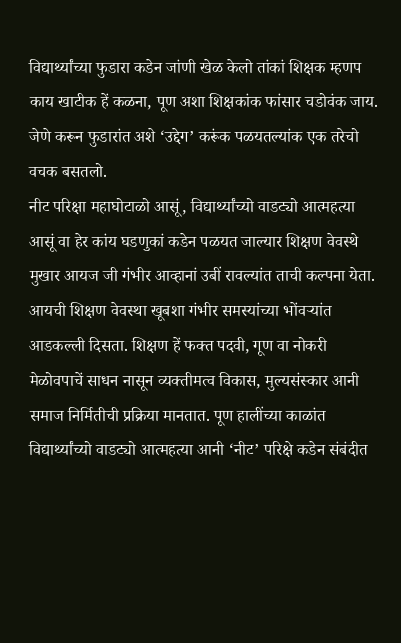विद्यार्थ्यांच्या फुडारा कडेन जांणी खेळ केलो तांकां शिक्षक म्हणप काय खाटीक हें कळना, पूण अशा शिक्षकांक फांसार चडोवंक जाय. जेणे करून फुडारांत अशे ‘उद्देग’ करूंक पळयतल्यांक एक तरेचो वचक बसतलो.
नीट परिक्षा महाघोटाळो आसूं, विद्यार्थ्यांच्यो वाडट्यो आत्महत्या आसूं वा हेर कांय घडणुकां कडेन पळयत जाल्यार शिक्षण वेवस्थे मुखार आयज जी गंभीर आव्हानां उबीं रावल्यांत ताची कल्पना येता. आयची शिक्षण वेवस्था खूबशा गंभीर समस्यांच्या भोंवऱ्यांत आडकल्ली दिसता. शिक्षण हें फक्त पदवी, गूण वा नोकरी मेळोवपाचें साधन नासून व्यक्तीमत्व विकास, मुल्यसंस्कार आनी समाज निर्मितीची प्रक्रिया मानतात. पूण हालींच्या काळांत विद्यार्थ्यांच्यो वाडट्यो आत्महत्या आनी ‘नीट’ परिक्षे कडेन संबंदीत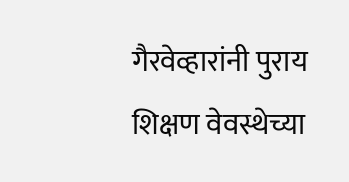गैरवेव्हारांनी पुराय शिक्षण वेवस्थेच्या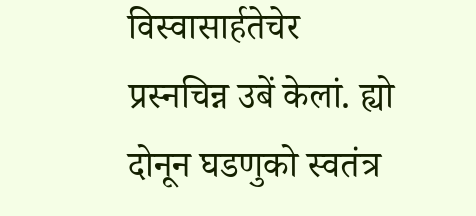विस्वासार्हतेचेर प्रस्नचिन्न उबें केलां. ह्यो दोनून घडणुको स्वतंत्र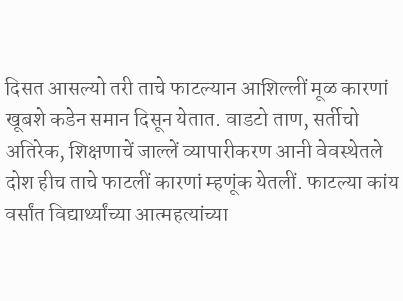दिसत आसल्यो तरी ताचे फाटल्यान आशिल्लीं मूळ कारणां खूबशे कडेन समान दिसून येतात. वाडटो ताण, सर्तीचो अतिरेक, शिक्षणाचें जाल्लें व्यापारीकरण आनी वेवस्थेतले दोश हीच ताचे फाटलीं कारणां म्हणूंक येतलीं. फाटल्या कांय वर्सांत विद्यार्थ्यांच्या आत्महत्यांच्या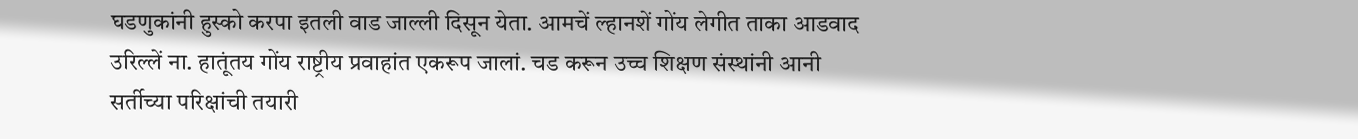घडणुकांनी हुस्को करपा इतली वाड जाल्ली दिसून येता. आमचें ल्हानशें गोंय लेगीत ताका आडवाद उरिल्लें ना. हातूंतय गोंय राष्ट्रीय प्रवाहांत एकरूप जालां. चड करून उच्च शिक्षण संस्थांनी आनी सर्तीच्या परिक्षांची तयारी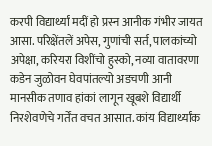करपी विद्यार्थ्यां मदीं हो प्रस्न आनीक गंभीर जायत आसा. परिक्षेंतलें अपेस, गुणांची सर्त, पालकांच्यो अपेक्षा, करियरा विशींचो हुस्को, नव्या वातावरणा कडेन जुळोवन घेवपांतल्यो अडचणी आनी मानसीक तणाव हांकां लागून खूबशे विद्यार्थी निरशेवणेचे गर्तेंत वचत आसात. कांय विद्यार्थ्यांक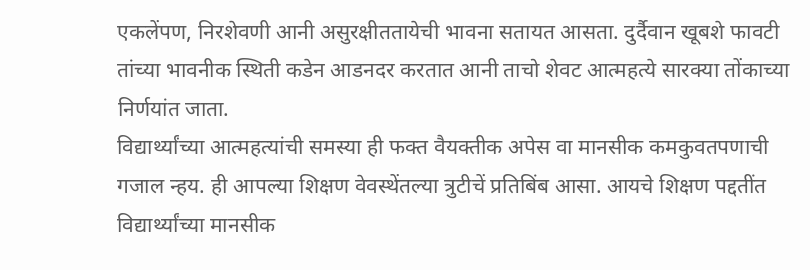एकलेंपण, निरशेवणी आनी असुरक्षीततायेची भावना सतायत आसता. दुर्दैवान खूबशे फावटी तांच्या भावनीक स्थिती कडेन आडनदर करतात आनी ताचो शेवट आत्महत्ये सारक्या तोंकाच्या निर्णयांत जाता.
विद्यार्थ्यांच्या आत्महत्यांची समस्या ही फक्त वैयक्तीक अपेस वा मानसीक कमकुवतपणाची गजाल न्हय. ही आपल्या शिक्षण वेवस्थेंतल्या त्रुटीचें प्रतिबिंब आसा. आयचे शिक्षण पद्दतींत विद्यार्थ्यांच्या मानसीक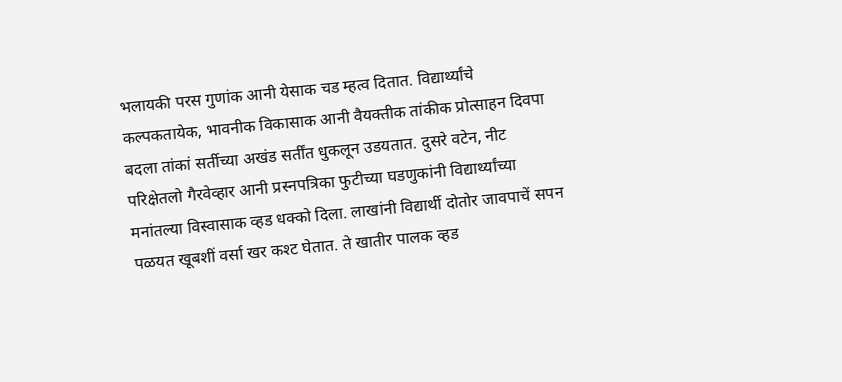भलायकी परस गुणांक आनी येसाक चड म्हत्व दितात. विद्यार्थ्यांचे कल्पकतायेक, भावनीक विकासाक आनी वैयक्तीक तांकीक प्रोत्साहन दिवपा बदला तांकां सर्तीच्या अखंड सर्तींत धुकलून उडयतात. दुसरे वटेन, नीट परिक्षेतलो गैरवेव्हार आनी प्रस्नपत्रिका फुटीच्या घडणुकांनी विद्यार्थ्यांच्या मनांतल्या विस्वासाक व्हड धक्को दिला. लाखांनी विद्यार्थी दोतोर जावपाचें सपन पळयत खूबशीं वर्सा खर कश्ट घेतात. ते खातीर पालक व्हड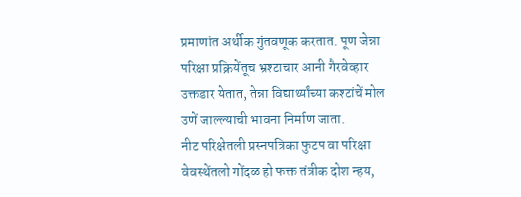प्रमाणांत अर्थीक गुंतवणूक करतात. पूण जेन्ना परिक्षा प्रक्रियेंतूच भ्रश्टाचार आनी गैरवेव्हार उक्तडार येतात, तेन्ना विद्यार्थ्यांच्या कश्टांचें मोल उणें जाल्ल्याची भावना निर्माण जाता.
नीट परिक्षेतली प्रस्नपत्रिका फुटप वा परिक्षा वेवस्थेंतलो गोंदळ हो फक्त तंत्रीक दोश न्हय,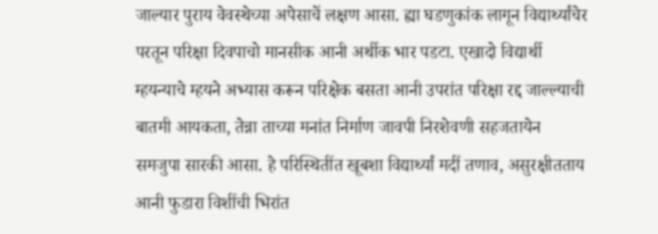जाल्यार पुराय वेवस्थेच्या अपेसाचें लक्षण आसा. ह्या घडणुकांक लागून विद्यार्थ्यांचेर परतून परिक्षा दिवपाचो मानसीक आनी अर्थीक भार पडटा. एखादो विद्यार्थी म्हयन्याचे म्हयने अभ्यास करून परिक्षेक बसता आनी उपरांत परिक्षा रद्द जाल्ल्याची बातमी आयकता, तेन्ना ताच्या मनांत निर्माण जावपी निरशेवणी सहजतायेन समजुपा सारकी आसा. हे परिस्थितींत खूबशा विद्यार्थ्यां मदीं तणाव, असुरक्षीतताय आनी फुडारा विशींची भिरांत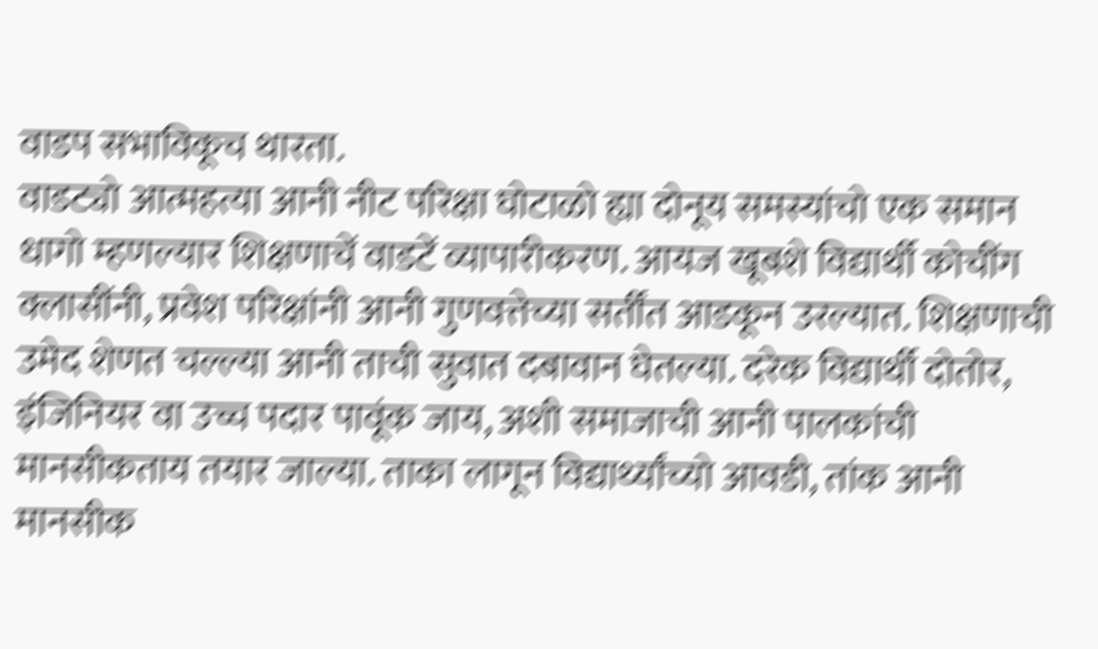वाडप सभाविकूच थारता.
वाडट्यो आत्महत्या आनी नीट परिक्षा घोटाळो ह्या दोनूय समस्यांचो एक समान धागो म्हणल्यार शिक्षणाचें वाडटें व्यापारीकरण. आयज खूबशे विद्यार्थी कोचींग क्लासींनी, प्रवेश परिक्षांनी आनी गुणवत्तेच्या सर्तींत आडकून उरल्यात. शिक्षणाची उमेद शेणत चल्ल्या आनी ताची सुवात दबावान घेतल्या. दरेक विद्यार्थी दोतोर, इंजिनियर वा उच्च पदार पावूंक जाय, अशी समाजाची आनी पालकांची मानसीकताय तयार जाल्या. ताका लागून विद्यार्थ्यांच्यो आवडी, तांक आनी मानसीक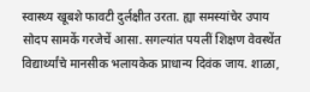स्वास्थ्य खूबशे फावटी दुर्लक्षीत उरता. ह्या समस्यांचेर उपाय सोदप सामकें गरजेचें आसा. सगल्यांत पयलीं शिक्षण वेवस्थेंत विद्यार्थ्यांचे मानसीक भलायकेक प्राधान्य दिवंक जाय. शाळा,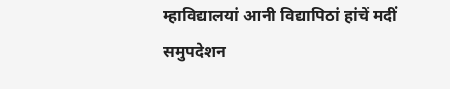म्हाविद्यालयां आनी विद्यापिठां हांचें मदीं समुपदेशन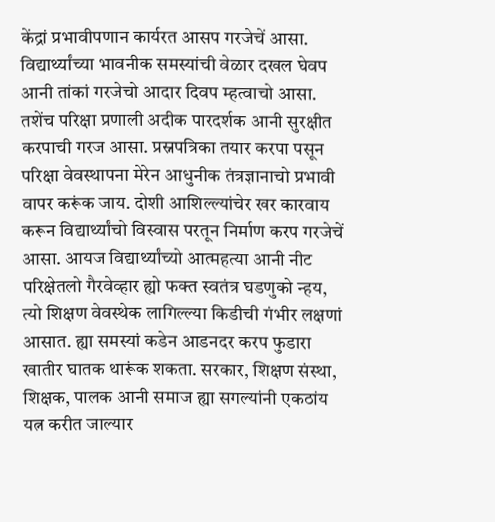केंद्रां प्रभावीपणान कार्यरत आसप गरजेचें आसा. विद्यार्थ्यांच्या भावनीक समस्यांची वेळार दखल घेवप आनी तांकां गरजेचो आदार दिवप म्हत्वाचो आसा. तशेंच परिक्षा प्रणाली अदीक पारदर्शक आनी सुरक्षीत करपाची गरज आसा. प्रस्नपत्रिका तयार करपा पसून परिक्षा वेवस्थापना मेरेन आधुनीक तंत्रज्ञानाचो प्रभावी वापर करूंक जाय. दोशी आशिल्ल्यांचेर खर कारवाय करून विद्यार्थ्यांचो विस्वास परतून निर्माण करप गरजेचें आसा. आयज विद्यार्थ्यांच्यो आत्महत्या आनी नीट परिक्षेतलो गैरवेव्हार ह्यो फक्त स्वतंत्र घडणुको न्हय, त्यो शिक्षण वेवस्थेक लागिल्ल्या किडीची गंभीर लक्षणां आसात. ह्या समस्यां कडेन आडनदर करप फुडारा खातीर घातक थारूंक शकता. सरकार, शिक्षण संस्था, शिक्षक, पालक आनी समाज ह्या सगल्यांनी एकठांय यत्न करीत जाल्यार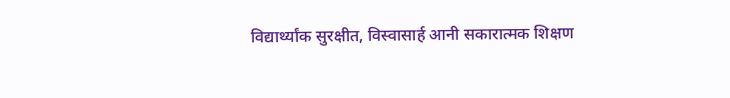विद्यार्थ्यांक सुरक्षीत, विस्वासार्ह आनी सकारात्मक शिक्षण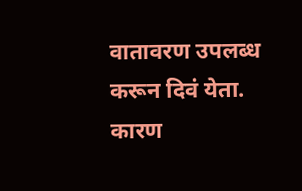वातावरण उपलब्ध करून दिवं येता. कारण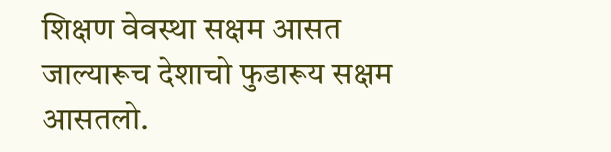शिक्षण वेवस्था सक्षम आसत जाल्यारूच देशाचो फुडारूय सक्षम आसतलो.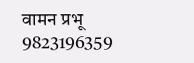वामन प्रभू
9823196359